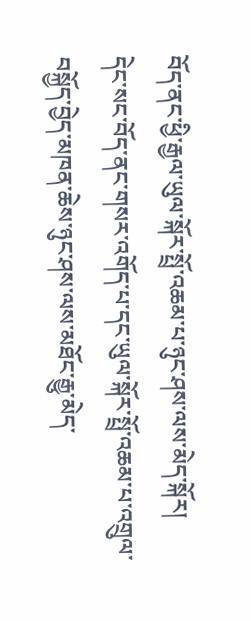བོད་ནང་ཕྱི་རྒྱལ་ཡུལ་སྐོར་སྤྲོ་འཆམ་པ་ཉུང་ཤས་ལས་མེད་སྐོར།
དེང་སང་བོད་ནང་གསར་འགོད་པ་དང་ཡུལ་སྐོར་སྤྲོ་འཆམ་པ་འགྲུལ་བསྐྱོད་བྱེད་མཁན་ཆེས་ཉུང་ཤས་ལས་མཐོང་རྒྱུ་མེད་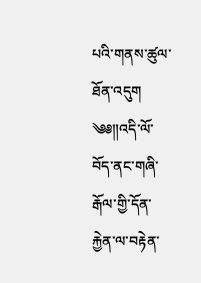པའི་གནས་ཚུལ་ཐོན་འདུག
༄༅༎འདི་ལོ་བོད་ནང་གཞི་རྒོལ་གྱི་དོན་རྐྱེན་ལ་བརྟེན་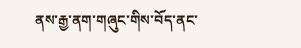ནས་རྒྱ་ནག་གཞུང་གིས་བོད་ནང་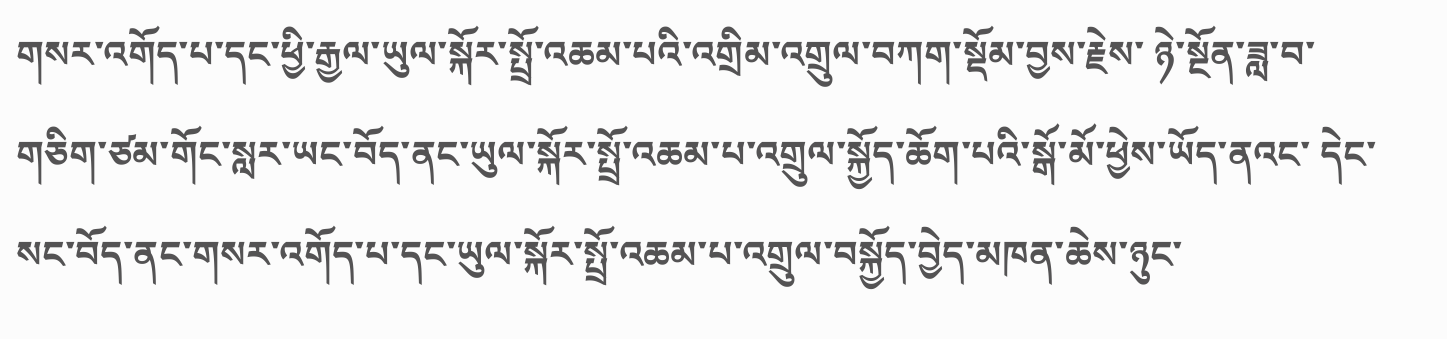གསར་འགོད་པ་དང་ཕྱི་རྒྱལ་ཡུལ་སྐོར་སྤྲོ་འཆམ་པའི་འགྲིམ་འགྲུལ་བཀག་སྡོམ་བྱས་རྗེས་ ཉེ་སྔོན་ཟླ་བ་གཅིག་ཙམ་གོང་སླར་ཡང་བོད་ནང་ཡུལ་སྐོར་སྤྲོ་འཆམ་པ་འགྲུལ་སྐྱོད་ཆོག་པའི་སྒོ་མོ་ཕྱེས་ཡོད་ནའང་ དེང་སང་བོད་ནང་གསར་འགོད་པ་དང་ཡུལ་སྐོར་སྤྲོ་འཆམ་པ་འགྲུལ་བསྐྱོད་བྱེད་མཁན་ཆེས་ཉུང་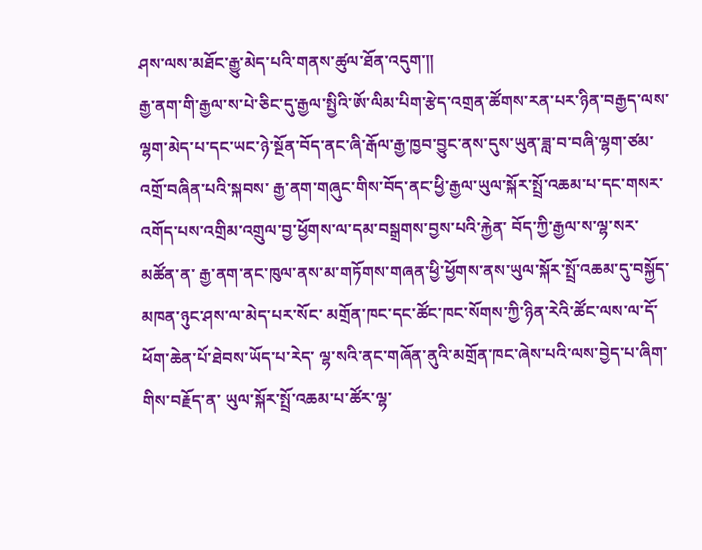ཤས་ལས་མཐོང་རྒྱུ་མེད་པའི་གནས་ཚུལ་ཐོན་འདུག་༎
རྒྱ་ནག་གི་རྒྱལ་ས་པེ་ཅིང་དུ་རྒྱལ་སྤྱིའི་ཨོ་ལིམ་པིག་རྩེད་འགྲན་ཚོགས་རན་པར་ཉིན་བརྒྱད་ལས་ལྷག་མེད་པ་དང་ཡང་ཉེ་སྔོན་བོད་ནང་ཞི་རྒོལ་རྒྱ་ཁྱབ་བྱུང་ནས་དུས་ཡུན་ཟླ་བ་བཞི་ལྷག་ཙམ་འགྲོ་བཞིན་པའི་སྐབས་ རྒྱ་ནག་གཞུང་གིས་བོད་ནང་ཕྱི་རྒྱལ་ཡུལ་སྐོར་སྤྲོ་འཆམ་པ་དང་གསར་འགོད་པས་འགྲིམ་འགྲུལ་བྱ་ཕྱོགས་ལ་དམ་བསྒྲགས་བྱས་པའི་རྐྱེན་ བོད་ཀྱི་རྒྱལ་ས་ལྷ་སར་མཚོན་ན་ རྒྱ་ནག་ནང་ཁུལ་ནས་མ་གཏོགས་གཞན་ཕྱི་ཕྱོགས་ནས་ཡུལ་སྐོར་སྤྲོ་འཆམ་དུ་བསྐྱོད་མཁན་ཉུང་ཤས་ལ་མེད་པར་སོང་ མགྲོན་ཁང་དང་ཚོང་ཁང་སོགས་ཀྱི་ཉིན་རེའི་ཚོང་ལས་ལ་དོ་ཕོག་ཆེན་པོ་ཐེབས་ཡོད་པ་རེད་ ལྷ་སའི་ནང་གཞོན་ནུའི་མགྲོན་ཁང་ཞེས་པའི་ལས་བྱེད་པ་ཞིག་གིས་བརྗོད་ན་ ཡུལ་སྐོར་སྤྲོ་འཆམ་པ་ཚོར་ལྷ་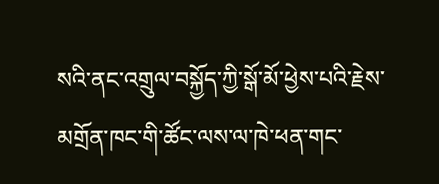སའི་ནང་འགྲུལ་བསྐྱོད་ཀྱི་སྒོ་མོ་ཕྱེས་པའི་རྗེས་ མགྲོན་ཁང་གི་ཚོང་ལས་ལ་ཁེ་ཕན་གང་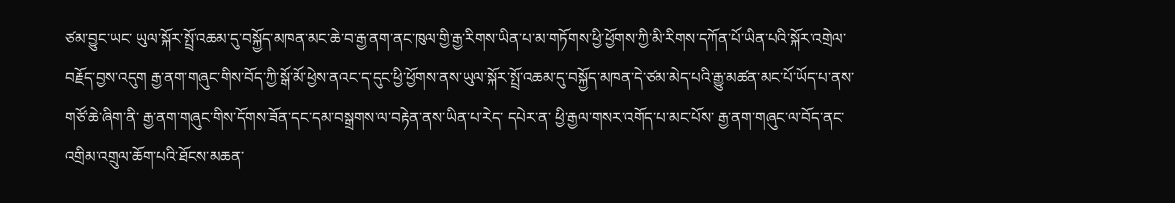ཙམ་བྱུང་ཡང་ ཡུལ་སྐོར་སྤྲོ་འཆམ་དུ་བསྐྱོད་མཁན་མང་ཆེ་བ་རྒྱ་ནག་ནང་ཁུལ་གྱི་རྒྱ་རིགས་ཡིན་པ་མ་གཏོགས་ཕྱི་ཕྱོགས་ཀྱི་མི་རིགས་དཀོན་པོ་ཡིན་པའི་སྐོར་འགྲེལ་བརྗོད་བྱས་འདུག རྒྱ་ནག་གཞུང་གིས་བོད་ཀྱི་སྒོ་མོ་ཕྱེས་ནའང་ད་དུང་ཕྱི་ཕྱོགས་ནས་ཡུལ་སྐོར་སྤྲོ་འཆམ་དུ་བསྐྱོད་མཁན་དེ་ཙམ་མེད་པའི་རྒྱུ་མཚན་མང་པོ་ཡོད་པ་ནས་ གཙོ་ཆེ་ཞིག་ནི་ རྒྱ་ནག་གཞུང་གིས་དོགས་ཟོན་དང་དམ་བསྒྲགས་ལ་བརྟེན་ནས་ཡིན་པ་རེད་ དཔེར་ན་ ཕྱི་རྒྱལ་གསར་འགོད་པ་མང་པོས་ རྒྱ་ནག་གཞུང་ལ་བོད་ནང་འགྲིམ་འགྲུལ་ཆོག་པའི་ཐོངས་མཆན་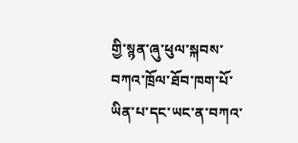གྱི་སྙན་ཞུ་ཕུལ་སྐབས་ བཀའ་ཁྲོལ་ཐོབ་ཁག་པོ་ཡིན་པ་དང་ཡང་ན་བཀའ་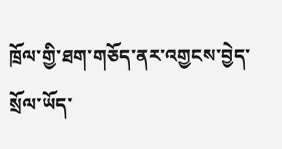ཁྲོལ་གྱི་ཐག་གཅོད་ནར་འགྱངས་བྱེད་སྲོལ་ཡོད་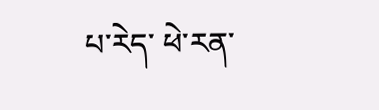པ་རེད་ ཕེ་རན་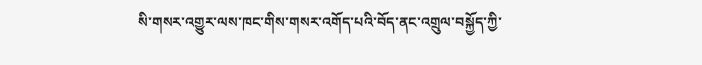སི་གསར་འགྱུར་ལས་ཁང་གིས་གསར་འགོད་པའི་བོད་ནང་འགྲུལ་བསྐྱོད་ཀྱི་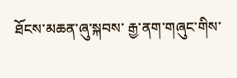ཐོངས་མཆན་ཞུ་སྐབས་ རྒྱ་ནག་གཞུང་གིས་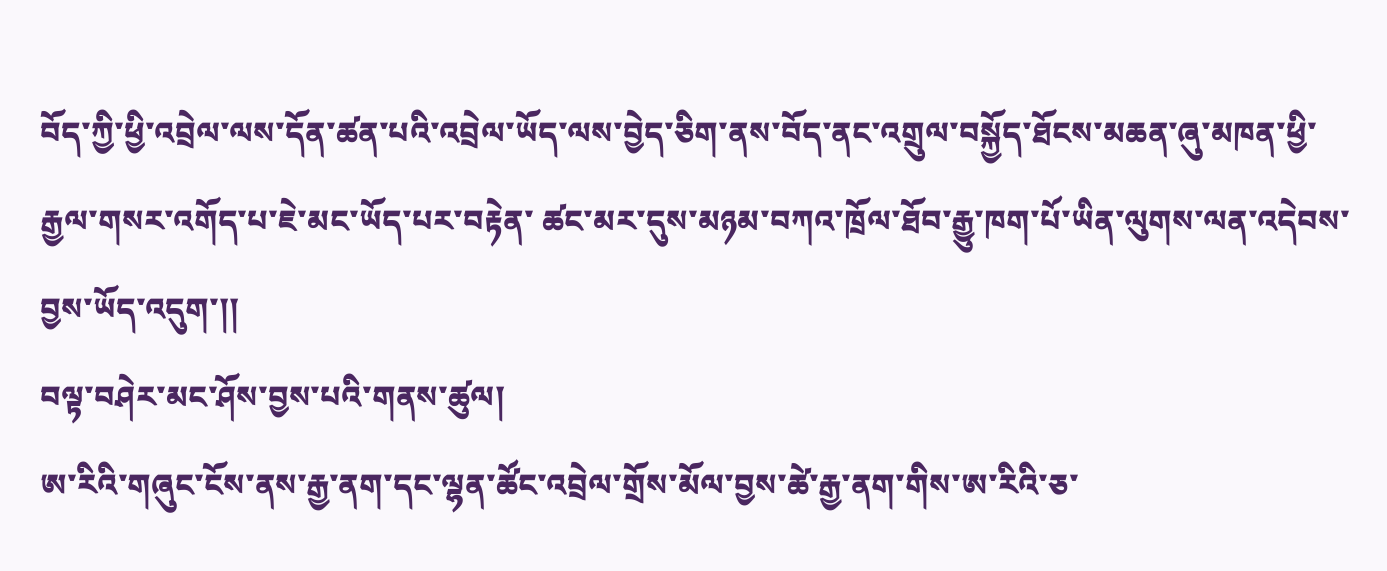བོད་ཀྱི་ཕྱི་འབྲེལ་ལས་དོན་ཚན་པའི་འབྲེལ་ཡོད་ལས་བྱེད་ཅིག་ནས་བོད་ནང་འགྲུལ་བསྐྱོད་ཐོངས་མཆན་ཞུ་མཁན་ཕྱི་རྒྱལ་གསར་འགོད་པ་ཇེ་མང་ཡོད་པར་བརྟེན་ ཚང་མར་དུས་མཉམ་བཀའ་ཁྲོལ་ཐོབ་རྒྱུ་ཁག་པོ་ཡིན་ལུགས་ལན་འདེབས་བྱས་ཡོད་འདུག་།།
བལྟ་བཤེར་མང་ཤོས་བྱས་པའི་གནས་ཚུལ།
ཨ་རིའི་གཞུང་ངོས་ནས་རྒྱ་ནག་དང་ལྷན་ཚོང་འབྲེལ་གྲོས་མོལ་བྱས་ཚེ་རྒྱ་ནག་གིས་ཨ་རིའི་ཅ་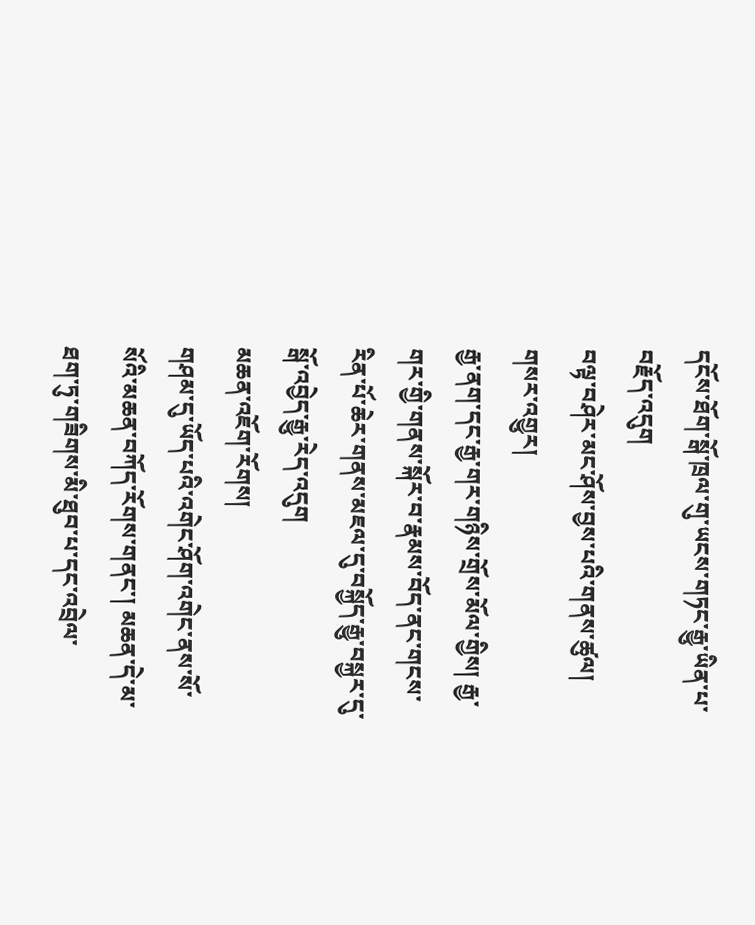དངོས་ཐོག་སྒོ་ཁྲལ་གུ་ཡངས་གཏང་རྒྱུ་ཡིན་པ་བརྗོད་འདུག
བལྟ་བཤེར་མང་ཤོས་བྱས་པའི་གནས་ཚུལ།
གསར་འགྱུར།
རྒྱ་ནག་དང་རྒྱ་གར་གཉིས་གྲོས་མོལ་གྱིས། རྒྱ་གར་གྱི་གནས་སྐོར་བ་རྣམས་བོད་ནང་གངས་རིན་པོ་ཆེར་གནས་མཇལ་དུ་བསྐྱོད་རྒྱུ་བསྐྱར་དུ་སྒོ་འབྱེད་རྒྱུ་རེད་འདུག
མཆན་འཇོག་རོགས།
གཤམ་དུ་ཡོད་པའི་འགེང་ཤོག་འགེང་ནས་སོ་སོའི་མཆན་བཀོད་རོགས་གནང་། མཆན་དེ་མ་ཐག་ཏུ་གཟིགས་མི་ཐུབ་པ་དང་འབྲེལ་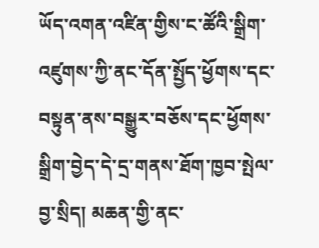ཡོད་འགན་འཛིན་གྱིས་ང་ཚོའི་སྒྲིག་འཛུགས་ཀྱི་ནང་དོན་སྤྱོད་ཕྱོགས་དང་བསྟུན་ནས་བསྒྱུར་བཅོས་དང་ཕྱོགས་སྒྲིག་བྱེད་དེ་དྲ་གནས་ཐོག་ཁྱབ་སྤེལ་བྱ་སྲིད། མཆན་གྱི་ནང་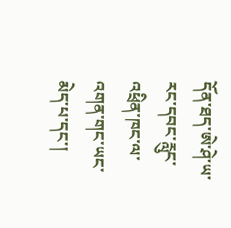དོན་ཐད་ཨེ་ཤེ་ཡ་རང་དབང་རླུང་འཕྲིན་ཁང་ལ་འགན་གང་ཡང་མེད་པ་དང་།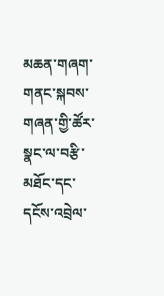མཆན་གཞག་གནང་སྐབས་གཞན་གྱི་ཚོར་སྣང་ལ་བརྩི་མཐོང་དང་དངོས་འབྲེལ་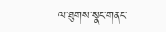ལ་ཐུགས་སྣང་གནང་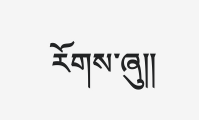རོགས་ཞུ༎